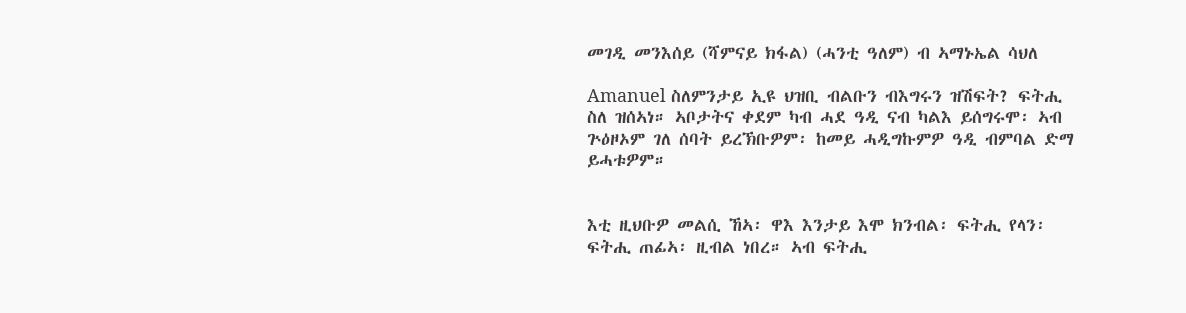መገዲ መንእሰይ (ሻምናይ ክፋል) (ሓንቲ ዓለም) ብ ኣማኑኤል ሳህለ

Amanuel ስለምንታይ ኢዩ ህዝቢ ብልቡን ብእግሩን ዝሽፍት? ፍትሒ ስለ ዝሰኣነ። ኣቦታትና ቀደም ካብ ሓደ ዓዲ ናብ ካልእ ይሰግሩሞ፡ ኣብ ጕዕዞኦም ገለ ሰባት ይረኽቡዎም፡ ከመይ ሓዲግኩምዎ ዓዲ ብምባል ድማ ይሓቱዎም።


እቲ ዚህቡዎ መልሲ ኸኣ፡ ዋእ እንታይ እሞ ክንብል፡ ፍትሒ የላን፡ ፍትሒ ጠፊኣ፡ ዚብል ነበረ። ኣብ ፍትሒ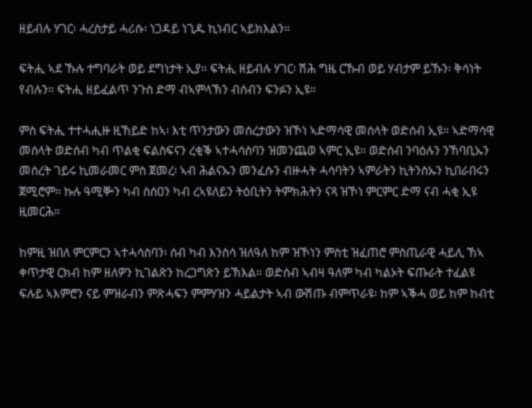ዘይብሉ ሃገር፡ ሓረስታይ ሓሪሱ፡ ነጋዳይ ነጊዱ ኪነብር ኣይክእልን።

ፍትሒ ኣደ ኹሉ ተግባራት ወይ ደግነታት ኢያ። ፍትሒ ዘይብሉ ሃገር፡ ሽሕ ግዜ ርኹብ ወይ ሃብታም ይኹን፡ ቅሳነት የብሉን። ፍትሒ ዘይፈልጥ ንጉስ ድማ ብኣምላኽን ብሰብን ፍንፉን ኢዩ።

ምስ ፍትሒ ተተሓሒዙ ዚኸይድ ከኣ፡ እቲ ጥንታውን መሰረታውን ዝኾነ ኣድማሳዊ መሰላት ወድሰብ ኢዩ። ኣድማሳዊ መሰላት ወድሰብ ካብ ጥልቂ ፍልስፍናን ረቂቕ ኣተሓሳስባን ዝመንጨወ ኣምር ኢዩ። ወድሰብ ንባዕሉን ንኸባቢኡን መሰረት ገይሩ ኪመራመር ምስ ጀመረ፡ ኣብ ሕልናኡን መንፈሱን ብዙሓት ሓሳባትን ኣምራትን ኪትንስኡን ኪበራበሩን ጀሚሮም። ኩሉ ዓሚቝን ካብ ስሰዐን ካብ ረኣዩለይን ትዕቢትን ትምክሕትን ናጻ ዝኾነ ምርምር ድማ ናብ ሓቂ ኢዩ ዚመርሕ።

ከምዚ ዝበለ ምርምርን ኣተሓሳስባን፡ ሰብ ካብ እንስሳ ዝለዓለ ከም ዝኾነን ምስቲ ዝፈጠሮ ምስጢራዊ ሓይሊ ኸኣ ቀጥታዊ ርክብ ከም ዘለዎን ኪገልጽን ከረጋግጽን ይኽእል። ወድሰብ ኣብዛ ዓለም ካብ ካልኦት ፍጡራት ተፈልዩ ፍሉይ ኣእምሮን ናይ ምዝራብን ምጽሓፍን ምምሃዝን ሓይልታት ኣብ ውሽጡ ብምጥራዩ፡ ከም ኣቕሓ ወይ ከም ከብቲ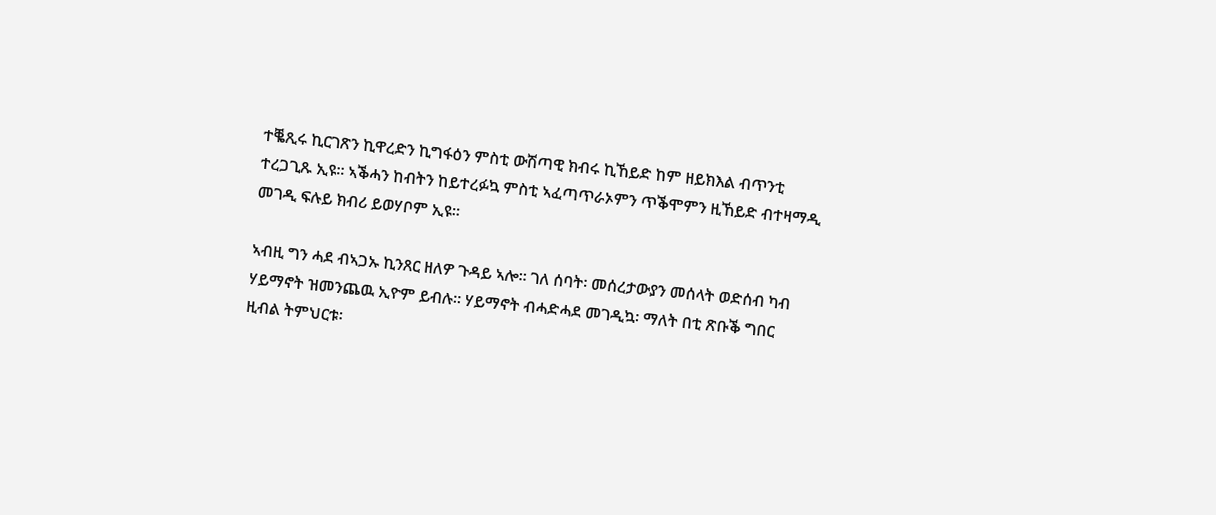ተቘጺሩ ኪርገጽን ኪዋረድን ኪግፋዕን ምስቲ ውሽጣዊ ክብሩ ኪኸይድ ከም ዘይክእል ብጥንቲ ተረጋጊጹ ኢዩ። ኣቕሓን ከብትን ከይተረፉኳ ምስቲ ኣፈጣጥራኦምን ጥቕሞምን ዚኸይድ ብተዛማዲ መገዲ ፍሉይ ክብሪ ይወሃቦም ኢዩ።

ኣብዚ ግን ሓደ ብኣጋኡ ኪንጸር ዘለዎ ጉዳይ ኣሎ። ገለ ሰባት፡ መሰረታውያን መሰላት ወድሰብ ካብ ሃይማኖት ዝመንጨዉ ኢዮም ይብሉ። ሃይማኖት ብሓድሓደ መገዲኳ፡ ማለት በቲ ጽቡቕ ግበር ዚብል ትምህርቱ፡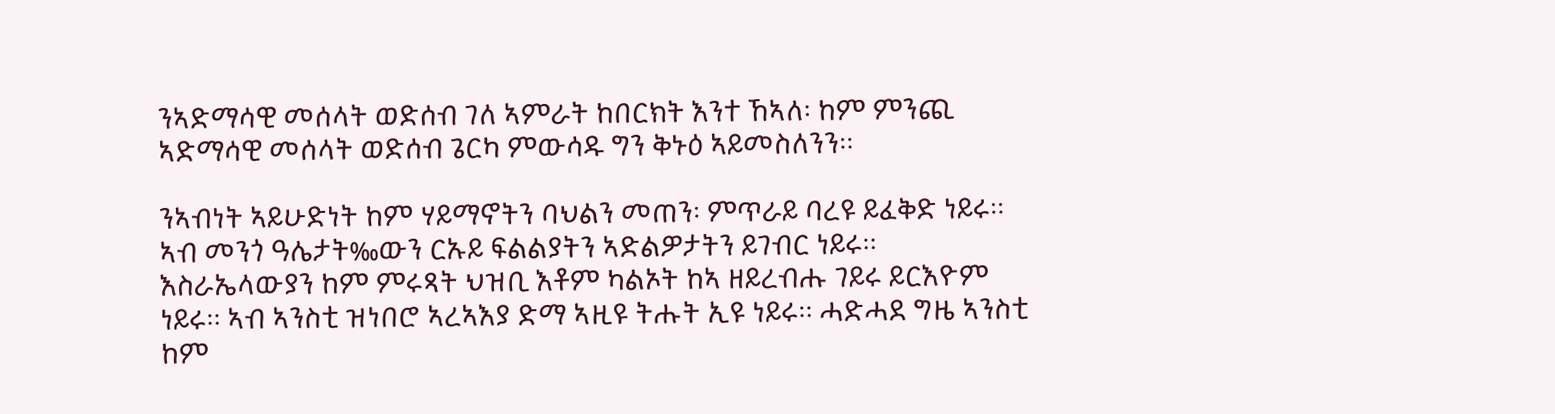ንኣድማሳዊ መሰላት ወድሰብ ገለ ኣምራት ከበርክት እንተ ኸኣለ፡ ከም ምንጪ ኣድማሳዊ መሰላት ወድሰብ ጌርካ ምውሳዱ ግን ቅኑዕ ኣይመስለንን።

ንኣብነት ኣይሁድነት ከም ሃይማኖትን ባህልን መጠን፡ ምጥራይ ባረዩ ይፈቅድ ነይሩ። ኣብ መንጎ ዓሌታት‰ውን ርኡይ ፍልልያትን ኣድልዎታትን ይገብር ነይሩ። እስራኤላውያን ከም ምሩጻት ህዝቢ እቶም ካልኦት ከኣ ዘይረብሑ ገይሩ ይርእዮም ነይሩ። ኣብ ኣንስቲ ዝነበሮ ኣረኣእያ ድማ ኣዚዩ ትሑት ኢዩ ነይሩ። ሓድሓደ ግዜ ኣንስቲ ከም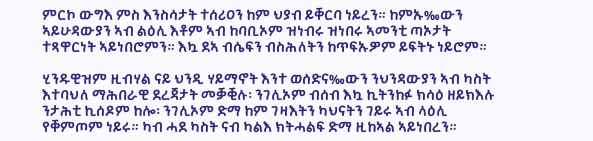ምርኮ ውግእ ምስ እንስሳታት ተሰሪዐን ከም ህያብ ይቐርባ ነይረን። ከምኡ‰ውን ኣይሁዳውያን ኣብ ልዕሊ እቶም ኣብ ከባቢኦም ዝነብሩ ዝነበሩ ኣመንቲ ጣኦታት ተጻዋርነት ኣይነበሮምን። እኳ ደኣ ብሴፍን ብስሕለትን ከጥፍኡዎም ይፍትኑ ነይሮም።

ሂንዱዊዝም ዚብሃል ናይ ህንዲ ሃይማኖት እንተ ወሰድና‰ውን ንህንዳውያን ኣብ ካስት እተባህለ ማሕበራዊ ደረጃታት መቓቒሉ፡ ንገሊኦም ብሰብ እኳ ኪትንከፉ ክሳዕ ዘይክእሉ ንታሕቲ ኪሰዶም ከሎ፡ ንገሊኦም ድማ ከም ገዛእትን ካህናትን ገይሩ ኣብ ላዕሊ የቐምጦም ነይሩ። ካብ ሓደ ካስት ናብ ካልእ ክትሓልፍ ድማ ዚከኣል ኣይነበረን።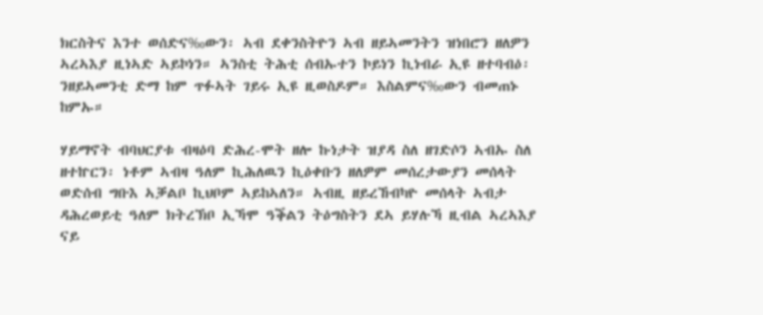ክርስትና እንተ ወሰድና‰ውን፡ ኣብ ደቀንስትዮን ኣብ ዘይኣመንትን ዝነበሮን ዘለዎን ኣረኣእያ ዚነኣድ ኣይኮነን። ኣንስቲ ትሕቲ ሰብኡተን ኮይነን ኪነብራ ኢዩ ዘተባብዕ፡ ንዘይኣመንቲ ድማ ከም ጥፉኣት ገይሩ ኢዩ ዚወስዶም። እስልምና‰ውን ብመጠኑ ከምኡ።

ሃይማኖት ብባህርያቱ ብዛዕባ ድሕረ-ሞት ዘሎ ኩነታት ዝያዳ ስለ ዘገድሶን ኣብኡ ስለ ዘተኵርን፡ ነቶም ኣብዛ ዓለም ኪሕለዉን ኪዕቀቡን ዘለዎም መሰረታውያን መሰላት ወድሰብ ግቡእ ኣቓልቦ ኪህቦም ኣይከኣለን። ኣብዚ ዘይረኸብካዮ መሰላት ኣብታ ዳሕረወይቲ ዓለም ክትረኽቦ ኢኻሞ ዓቕልን ትዕግስትን ደኣ ይሃሉኻ ዚብል ኣረኣእያ ናይ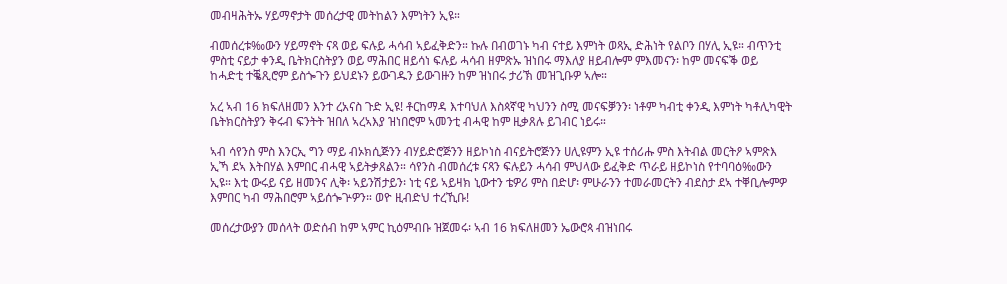መብዛሕትኡ ሃይማኖታት መሰረታዊ መትከልን እምነትን ኢዩ።

ብመሰረቱ‰ውን ሃይማኖት ናጻ ወይ ፍሉይ ሓሳብ ኣይፈቅድን። ኩሉ በብወገኑ ካብ ናተይ እምነት ወጻኢ ድሕነት የልቦን በሃሊ ኢዩ። ብጥንቲ ምስቲ ናይታ ቀንዲ ቤትክርስትያን ወይ ማሕበር ዘይሳነ ፍሉይ ሓሳብ ዘምጽኡ ዝነበሩ ማእለያ ዘይብሎም ምእመናን፡ ከም መናፍቕ ወይ ከሓድቲ ተቘጺሮም ይስጐጉን ይህደኑን ይውገዱን ይውገዙን ከም ዝነበሩ ታሪኽ መዝጊቡዎ ኣሎ።

አረ ኣብ 16 ክፍለዘመን እንተ ረአናስ ጉድ ኢዩ! ቶርከማዳ እተባህለ እስጳኛዊ ካህንን ስሚ መናፍቓንን፡ ነቶም ካብቲ ቀንዲ እምነት ካቶሊካዊት ቤትክርስትያን ቅሩብ ፍንትት ዝበለ ኣረኣእያ ዝነበሮም ኣመንቲ ብሓዊ ከም ዚቃጸሉ ይገብር ነይሩ።

ኣብ ሳየንስ ምስ እንርኢ ግን ማይ ብኦክሲጅንን ብሃይድሮጅንን ዘይኮነስ ብናይትሮጅንን ሀሊዩምን ኢዩ ተሰሪሑ ምስ እትብል መርትዖ ኣምጽእ ኢኻ ደኣ እትበሃል እምበር ብሓዊ ኣይትቃጸልን። ሳየንስ ብመሰረቱ ናጻን ፍሉይን ሓሳብ ምህላው ይፈቅድ ጥራይ ዘይኮነስ የተባባዕ‰ውን ኢዩ። እቲ ውሩይ ናይ ዘመንና ሊቅ፡ ኣይንሽታይን፡ ነቲ ናይ ኣይዛክ ኒውተን ቴዎሪ ምስ በድሆ፡ ምሁራንን ተመራመርትን ብደስታ ደኣ ተቐቢሎምዎ እምበር ካብ ማሕበሮም ኣይሰጐጕዎን። ወዮ ዚብድህ ተረኺቡ!

መሰረታውያን መሰላት ወድሰብ ከም ኣምር ኪዕምብቡ ዝጀመሩ፡ ኣብ 16 ክፍለዘመን ኤውሮጳ ብዝነበሩ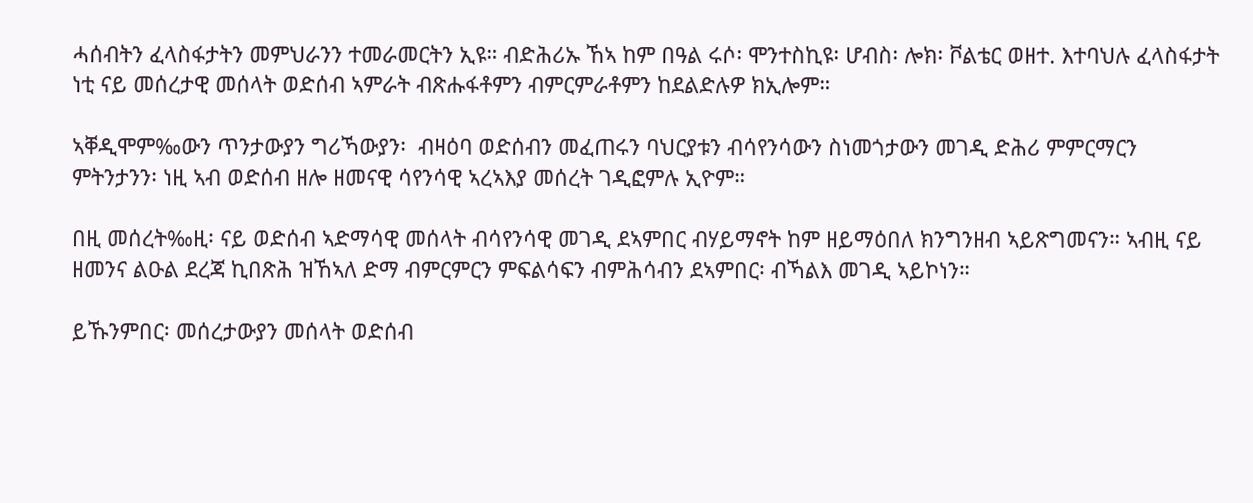ሓሰብትን ፈላስፋታትን መምህራንን ተመራመርትን ኢዩ። ብድሕሪኡ ኸኣ ከም በዓል ሩሶ፡ ሞንተስኪዩ፡ ሆብስ፡ ሎክ፡ ቮልቴር ወዘተ. እተባህሉ ፈላስፋታት ነቲ ናይ መሰረታዊ መሰላት ወድሰብ ኣምራት ብጽሑፋቶምን ብምርምራቶምን ከደልድሉዎ ክኢሎም።

ኣቐዲሞም‰ውን ጥንታውያን ግሪኻውያን፡  ብዛዕባ ወድሰብን መፈጠሩን ባህርያቱን ብሳየንሳውን ስነመጎታውን መገዲ ድሕሪ ምምርማርን ምትንታንን፡ ነዚ ኣብ ወድሰብ ዘሎ ዘመናዊ ሳየንሳዊ ኣረኣእያ መሰረት ገዲፎምሉ ኢዮም።

በዚ መሰረት‰ዚ፡ ናይ ወድሰብ ኣድማሳዊ መሰላት ብሳየንሳዊ መገዲ ደኣምበር ብሃይማኖት ከም ዘይማዕበለ ክንግንዘብ ኣይጽግመናን። ኣብዚ ናይ ዘመንና ልዑል ደረጃ ኪበጽሕ ዝኸኣለ ድማ ብምርምርን ምፍልሳፍን ብምሕሳብን ደኣምበር፡ ብኻልእ መገዲ ኣይኮነን።

ይኹንምበር፡ መሰረታውያን መሰላት ወድሰብ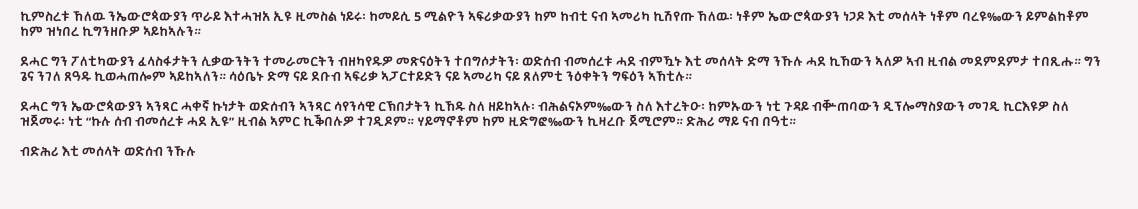ኪምስረቱ ኸለዉ ንኤውሮጳውያን ጥራይ እተሓዝአ ኢዩ ዚመስል ነይሩ፡ ከመይሲ 5 ሚልዮን ኣፍሪቃውያን ከም ከብቲ ናብ ኣመሪካ ኪሽየጡ ኸለዉ፡ ነቶም ኤውሮጳውያን ነጋዶ እቲ መሰላት ነቶም ባረዩ‰ውን ይምልከቶም ከም ዝነበረ ኪግንዘቡዎ ኣይከኣሉን።

ደሓር ግን ፖለቲካውያን ፈላስፋታትን ሊቃውንትን ተመራመርትን ብዘካየዱዎ መጽናዕትን ተበግሶታትን፡ ወድሰብ ብመሰረቱ ሓደ ብምዃኑ እቲ መሰላት ድማ ንኹሉ ሓደ ኪኸውን ኣለዎ ኣብ ዚብል መደምደምታ ተበጺሑ። ግን ጌና ንገለ ጸዓዱ ኪወሓጠሎም ኣይከኣለን። ሳዕቤኑ ድማ ናይ ደቡብ ኣፍሪቃ ኣፓርተይድን ናይ ኣመሪካ ናይ ጸለምቲ ንዕቀትን ግፍዕን ኣኸቲሉ።

ደሓር ግን ኤውሮጳውያን ኣንጻር ሓቀኛ ኩነታት ወድሰብን ኣንጻር ሳየንሳዊ ርኽበታትን ኪኸዱ ስለ ዘይከኣሉ፡ ብሕልናኦም‰ውን ስለ እተረትዑ፡ ከምኡውን ነቲ ጉዳይ ብቝጠባውን ዲፕሎማስያውን መገዲ ኪርእዩዎ ስለ ዝጀመሩ፡ ነቲ “ኩሉ ሰብ ብመሰረቱ ሓደ ኢዩ” ዚብል ኣምር ኪቕበሉዎ ተገዲዶም። ሃይማኖቶም ከም ዚድግፎ‰ውን ኪዛረቡ ጀሚሮም። ድሕሪ ማይ ናብ በዓቲ።

ብድሕሪ እቲ መሰላት ወድሰብ ንኹሉ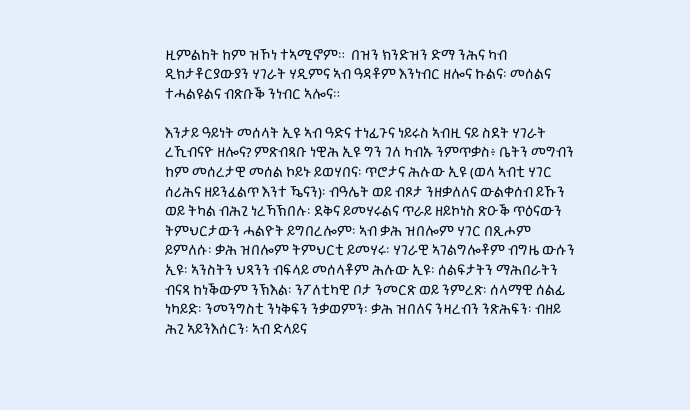ዚምልከት ከም ዝኾነ ተኣሚኖም።  በዝን ክንድዝን ድማ ንሕና ካብ ዲክታቶርያውያን ሃገራት ሃዲምና ኣብ ዓዳቶም እንነብር ዘሎና ኩልና፡ መሰልና ተሓልዩልና ብጽቡቕ ንነብር ኣሎና።

እንታይ ዓይነት መሰላት ኢዩ ኣብ ዓድና ተነፊጉና ነይሩስ ኣብዚ ናይ ስደት ሃገራት ረኺብናዮ ዘሎና? ምጽብጻቡ ነዊሕ ኢዩ ግን ገለ ካብኡ ንምጥቃስ፥ ቤትን መግብን ከም መሰረታዊ መሰል ኮይኑ ይወሃበና፡ ጥሮታና ሕሉው ኢዩ (ወላ ኣብቲ ሃገር ሰሪሕና ዘይንፈልጥ እንተ ዄናን)፡ ብዓሌት ወይ ብጾታ ንዘቃለለና ውልቀሰብ ይኹን ወይ ትካል ብሕጊ ነረኻኽበሉ፡ ደቅና ይመሃሩልና ጥራይ ዘይኮነስ ጽዑቕ ጥዕናውን ትምህርታውን ሓልዮት ይግበረሎም፡ ኣብ ቃሕ ዝበሎም ሃገር በጺሖም ይምለሱ፡ ቃሕ ዝበሎም ትምህርቲ ይመሃሩ፡ ሃገራዊ ኣገልግሎቶም ብግዜ ውሱን ኢዩ፡ ኣንስትን ህጻንን ብፍላይ መሰላቶም ሕሉው ኢዩ፡ ሰልፍታትን ማሕበራትን ብናጻ ከነቕውም ንኽእል፡ ንፖለቲካዊ ቦታ ንመርጽ ወይ ንምረጽ፡ ሰላማዊ ሰልፊ ነካይድ፡ ንመንግስቲ ንነቅፍን ንቃወምን፡ ቃሕ ዝበለና ንዛረብን ንጽሕፍን፡ ብዘይ ሕጊ ኣይንእሰርን፡ ኣብ ድላይና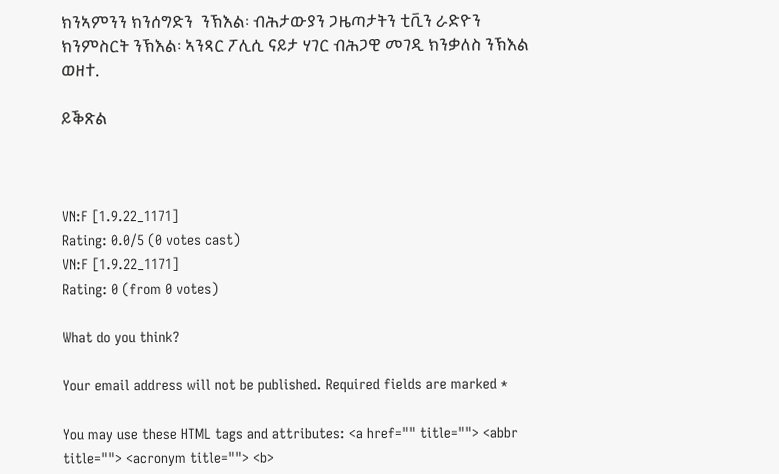ክንኣምንን ክንሰግድን  ንኽእል፡ ብሕታውያን ጋዜጣታትን ቲቪን ራድዮን ክንምስርት ንኽእል፡ ኣንጻር ፖሊሲ ናይታ ሃገር ብሕጋዊ መገዲ ክንቃለስ ንኽእል ወዘተ.

ይቕጽል



VN:F [1.9.22_1171]
Rating: 0.0/5 (0 votes cast)
VN:F [1.9.22_1171]
Rating: 0 (from 0 votes)

What do you think?

Your email address will not be published. Required fields are marked *

You may use these HTML tags and attributes: <a href="" title=""> <abbr title=""> <acronym title=""> <b>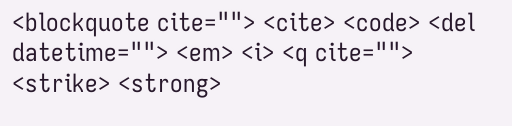<blockquote cite=""> <cite> <code> <del datetime=""> <em> <i> <q cite=""> <strike> <strong>